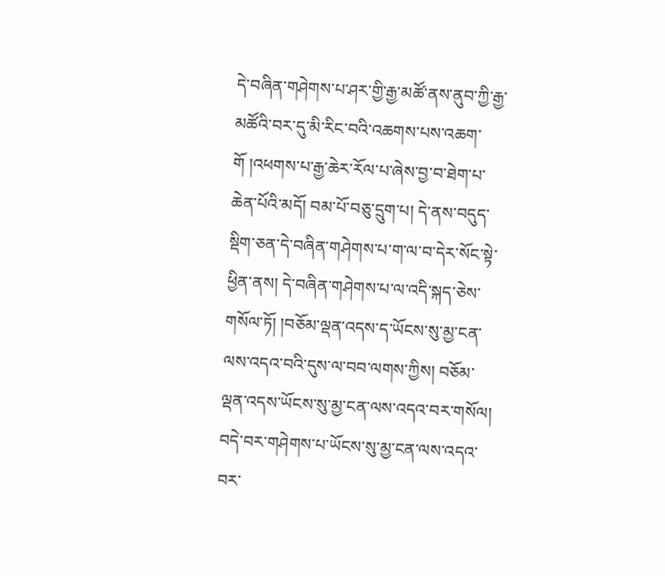དེ་བཞིན་གཤེགས་པ་ཤར་གྱི་རྒྱ་མཚོ་ནས་ནུབ་ཀྱི་རྒྱ་མཚོའི་བར་དུ་མི་རིང་བའི་འཆགས་པས་འཆག་གོ །འཕགས་པ་རྒྱ་ཆེར་རོལ་པ་ཞེས་བྱ་བ་ཐེག་པ་ཆེན་པོའི་མདོ། བམ་པོ་བཅུ་དྲུག་པ། དེ་ནས་བདུད་སྡིག་ཅན་དེ་བཞིན་གཤེགས་པ་ག་ལ་བ་དེར་སོང་སྟེ་ཕྱིན་ནས། དེ་བཞིན་གཤེགས་པ་ལ་འདི་སྐད་ཅེས་གསོལ་ཏོ། །བཅོམ་ལྡན་འདས་ད་ཡོངས་སུ་མྱ་ངན་ལས་འདའ་བའི་དུས་ལ་བབ་ལགས་ཀྱིས། བཅོམ་ལྡན་འདས་ཡོངས་སུ་མྱ་ངན་ལས་འདའ་བར་གསོལ། བདེ་བར་གཤེགས་པ་ཡོངས་སུ་མྱ་ངན་ལས་འདའ་བར་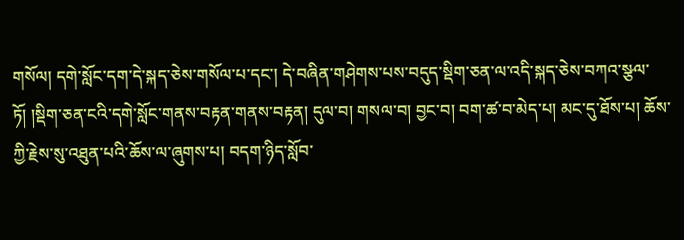གསོལ། དགེ་སློང་དག་དེ་སྐད་ཅེས་གསོལ་པ་དང་། དེ་བཞིན་གཤེགས་པས་བདུད་སྡིག་ཅན་ལ་འདི་སྐད་ཅེས་བཀའ་སྩལ་ཏོ། །སྡིག་ཅན་ངའི་དགེ་སློང་གནས་བརྟན་གནས་བརྟན། དུལ་བ། གསལ་བ། བྱང་བ། བག་ཚ་བ་མེད་པ། མང་དུ་ཐོས་པ། ཆོས་ཀྱི་རྗེས་སུ་འཐུན་པའི་ཆོས་ལ་ཞུགས་པ། བདག་ཉིད་སློབ་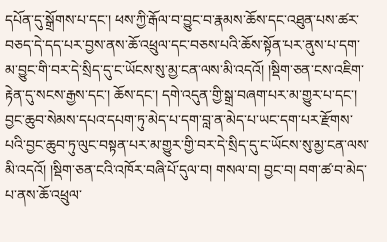དཔོན་དུ་སྒྲོགས་པ་དང་། ཕས་ཀྱི་རྒོལ་བ་བྱུང་བ་རྣམས་ཆོས་དང་འཐུན་པས་ཚར་བཅད་དེ་དད་པར་བྱས་ནས་ཆོ་འཕྲུལ་དང་བཅས་པའི་ཆོས་སྟོན་པར་ནུས་པ་དག་མ་བྱུང་གི་བར་དེ་སྲིད་དུ་ང་ཡོངས་སུ་མྱ་ངན་ལས་མི་འདའོ། །སྡིག་ཅན་ངས་འཇིག་རྟེན་དུ་སངས་རྒྱས་དང་། ཆོས་དང་། དགེ་འདུན་གྱི་སྒྲ་བཞག་པར་མ་གྱུར་པ་དང་། བྱང་ཆུབ་སེམས་དཔའ་དཔག་ཏུ་མེད་པ་དག་བླ་ན་མེད་པ་ཡང་དག་པར་རྫོགས་པའི་བྱང་ཆུབ་ཏུ་ལུང་བསྟན་པར་མ་གྱུར་གྱི་བར་དེ་སྲིད་དུ་ང་ཡོངས་སུ་མྱ་ངན་ལས་མི་འདའོ། །སྡིག་ཅན་ངའི་འཁོར་བཞི་པོ་དུལ་བ། གསལ་བ། བྱང་བ། བག་ཚ་བ་མེད་པ་ནས་ཆོ་འཕྲུལ་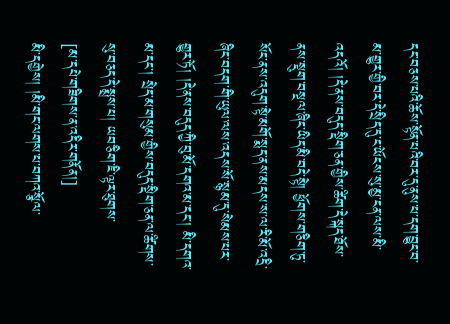དང་བཅས་པའི་ཆོས་སྟོན་པའི་བར་དུ་ནུས་པ་དག་བྱུང་བ་མ་གྱུར་གྱི་བར་དེ་སྲིད་དུ་ང་ཡོངས་སུ་མྱ་ངན་ལས་མི་འདའོ། །དེ་ནས་བདུད་སྡིག་ཅན་གྱིས་ཚིག་དེ་སྐད་ཐོས་ནས་སྡུག་བསྔལ་ཞིང་ཡིད་མི་བདེ་སྟེ། ཕྱོགས་གཅིག་ཏུ་སོང་ནས་འདུག་སྟེ་མགོ་སྨད་ནས་མདས་ས་ལ་རི་མོ་འདྲི་ཞིང་བདག་གི་ཡུལ་ལས་འདས་སོ་སྙམ་དུ་སེམས་པར་གྱུར་ཏོ། །དེ་ནས་བདུད་ཀྱི་བུ་མོ་དགའ་མ་དང་། མི་དགའ་མ་དང་། སྲེད་མ་གསུམ་གྱིས་བདུད་སྡིག་ཅན་ལ་ཚིགས་སུ་བཅད་དེ་སྨྲས་པ། ཡབ་ཅིག་ཇི་ལྟར་ཐུགས་
[མ་དཔེ་གཟིགས་ན་འདིར་གནོན།]
མི་དགྱེས། །མི་གང་ལགས་པ་བཀའ་སྩོལ་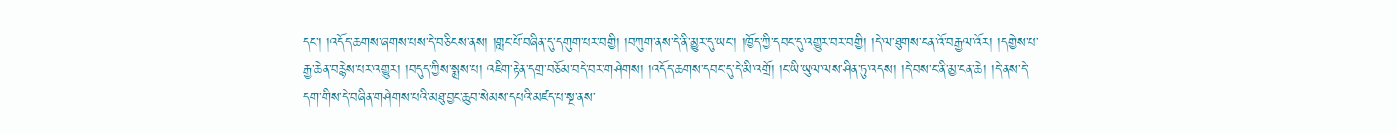དང་། །འདོད་ཆགས་ཞགས་པས་དེ་བཅིངས་ནས། །གླང་པོ་བཞིན་དུ་དགུག་པར་བགྱི། །བཀུག་ནས་དེ་ནི་མྱུར་དུ་ཡང་། །ཁྱོད་ཀྱི་དབང་དུ་འགྱུར་བར་བགྱི། །དེ་ལ་ཐུགས་ངན་འོ་བརྒྱལ་འོར། །དགྱེས་པ་རྒྱ་ཆེན་བརྙེས་པར་འགྱུར། །བདུད་ཀྱིས་སྨྲས་པ། འཇིག་རྟེན་དགྲ་བཅོམ་བདེ་བར་གཤེགས། །འདོད་ཆགས་དབང་དུ་དེ་མི་འགྲོ། །ང་ཡི་ཡུལ་ལས་ཤིན་ཏུ་འདས། །དེ་བས་ང་ནི་མྱ་ངན་ཆེ། །དེ་ནས་དེ་དག་གིས་དེ་བཞིན་གཤེགས་པའི་མཐུ་བྱང་ཆུབ་སེམས་དཔའི་མཛད་པ་སྔ་ནས་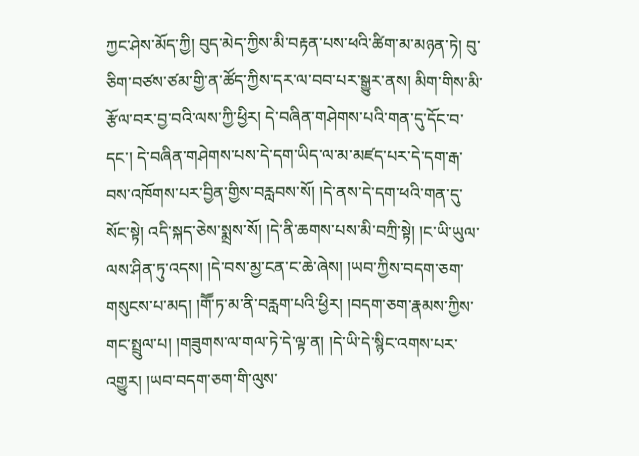ཀྱང་ཤེས་མོད་ཀྱི། བུད་མེད་ཀྱིས་མི་བརྟན་པས་ཕའི་ཚིག་མ་མཉན་ཏེ། བུ་ཅིག་བཙས་ཙམ་གྱི་ན་ཚོད་ཀྱིས་དར་ལ་བབ་པར་སྒྱུར་ནས། མིག་གིས་མི་རྩོལ་བར་བྱ་བའི་ལས་ཀྱི་ཕྱིར། དེ་བཞིན་གཤེགས་པའི་གན་དུ་དོང་བ་དང་། དེ་བཞིན་གཤེགས་པས་དེ་དག་ཡིད་ལ་མ་མཛད་པར་དེ་དག་རྒ་བས་འཁོགས་པར་བྱིན་གྱིས་བརླབས་སོ། །དེ་ནས་དེ་དག་ཕའི་གན་དུ་སོང་སྟེ། འདི་སྐད་ཅེས་སྨྲས་སོ། །དེ་ནི་ཆགས་པས་མི་བཀྲི་སྟེ། །ང་ཡི་ཡུལ་ལས་ཤིན་ཏུ་འདས། །དེ་བས་མྱ་ངན་ང་ཆེ་ཞེས། །ཡབ་ཀྱིས་བདག་ཅག་གསུངས་པ་མད། །གཽ་ཏ་མ་ནི་བརླག་པའི་ཕྱིར། །བདག་ཅག་རྣམས་ཀྱིས་གང་སྤྲུལ་པ། །གཟུགས་ལ་གལ་ཏེ་དེ་ལྟ་ན། །དེ་ཡི་དེ་སྙིང་འགས་པར་འགྱུར། །ཡབ་བདག་ཅག་གི་ལུས་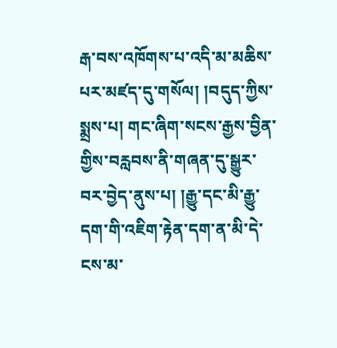རྒ་བས་འཁོགས་པ་འདི་མ་མཆིས་པར་མཛད་དུ་གསོལ། །བདུད་ཀྱིས་སྨྲས་པ། གང་ཞིག་སངས་རྒྱས་བྱིན་གྱིས་བརླབས་ནི་གཞན་དུ་སྒྱུར་བར་བྱེད་ནུས་པ། །རྒྱུ་དང་མི་རྒྱུ་དག་གི་འཇིག་རྟེན་དག་ན་མི་དེ་ངས་མ་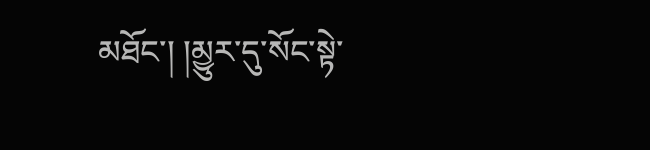མཐོང་། །མྱུར་དུ་སོང་སྟེ་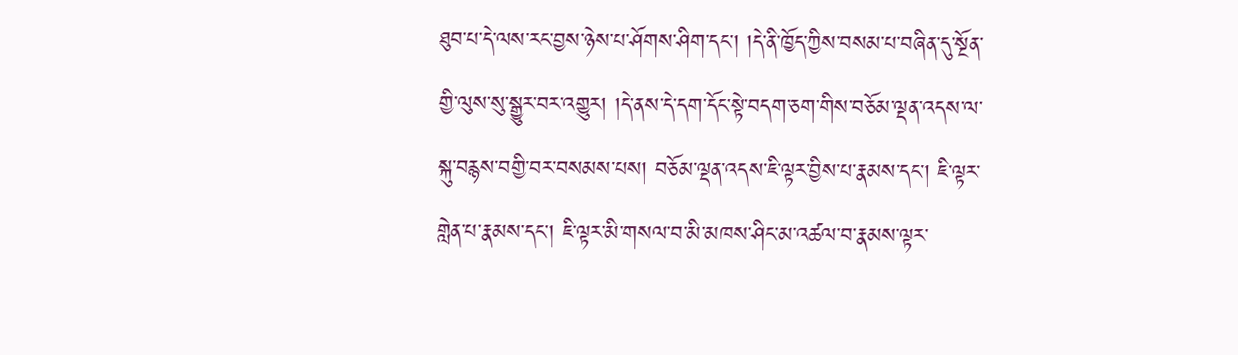ཐུབ་པ་དེ་ལས་རང་བྱས་ཉེས་པ་ཤོགས་ཤིག་དང་། །དེ་ནི་ཁྱོད་ཀྱིས་བསམ་པ་བཞིན་དུ་སྔོན་གྱི་ལུས་སུ་སྒྱུར་བར་འགྱུར། །དེ་ནས་དེ་དག་དོང་སྟེ་བདག་ཅག་གིས་བཅོམ་ལྡན་འདས་ལ་སྐུ་བརྙས་བགྱི་བར་བསམས་པས། བཅོམ་ལྡན་འདས་ཇི་ལྟར་བྱིས་པ་རྣམས་དང་། ཇི་ལྟར་གླེན་པ་རྣམས་དང་། ཇི་ལྟར་མི་གསལ་བ་མི་མཁས་ཤིང་མ་འཚལ་བ་རྣམས་ལྟར་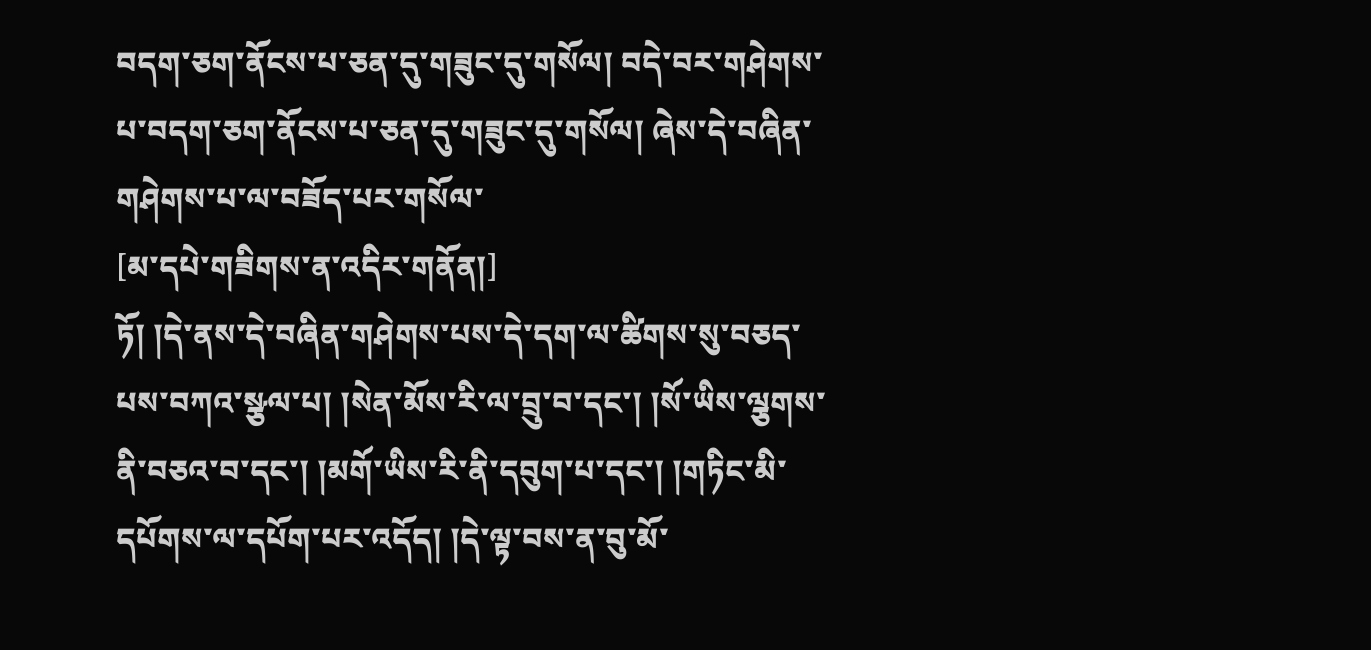བདག་ཅག་ནོངས་པ་ཅན་དུ་གཟུང་དུ་གསོལ། བདེ་བར་གཤེགས་པ་བདག་ཅག་ནོངས་པ་ཅན་དུ་གཟུང་དུ་གསོལ། ཞེས་དེ་བཞིན་གཤེགས་པ་ལ་བཟོད་པར་གསོལ་
[མ་དཔེ་གཟིགས་ན་འདིར་གནོན།]
ཏོ། །དེ་ནས་དེ་བཞིན་གཤེགས་པས་དེ་དག་ལ་ཚིགས་སུ་བཅད་པས་བཀའ་སྩལ་པ། །སེན་མོས་རི་ལ་བྲུ་བ་དང་། །སོ་ཡིས་ལྕགས་ནི་བཅའ་བ་དང་། །མགོ་ཡིས་རི་ནི་དབུག་པ་དང་། །གཏིང་མི་དཔོགས་ལ་དཔོག་པར་འདོད། །དེ་ལྟ་བས་ན་བུ་མོ་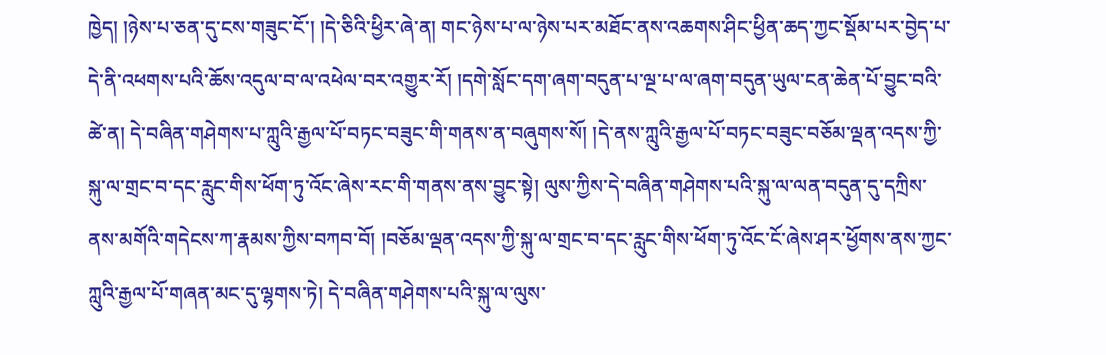ཁྱེད། །ཉེས་པ་ཅན་དུ་ངས་གཟུང་ངོ་། །དེ་ཅིའི་ཕྱིར་ཞེ་ན། གང་ཉེས་པ་ལ་ཉེས་པར་མཐོང་ནས་འཆགས་ཤིང་ཕྱིན་ཆད་ཀྱང་སྡོམ་པར་བྱེད་པ་དེ་ནི་འཕགས་པའི་ཆོས་འདུལ་བ་ལ་འཕེལ་བར་འགྱུར་རོ། །དགེ་སློང་དག་ཞག་བདུན་པ་ལྔ་པ་ལ་ཞག་བདུན་ཡུལ་ངན་ཆེན་པོ་བྱུང་བའི་ཚེ་ན། དེ་བཞིན་གཤེགས་པ་ཀླུའི་རྒྱལ་པོ་བཏང་བཟུང་གི་གནས་ན་བཞུགས་སོ། །དེ་ནས་ཀླུའི་རྒྱལ་པོ་བཏང་བཟུང་བཅོམ་ལྡན་འདས་ཀྱི་སྐུ་ལ་གྲང་བ་དང་རླུང་གིས་ཕོག་ཏུ་འོང་ཞེས་རང་གི་གནས་ནས་བྱུང་སྟེ། ལུས་ཀྱིས་དེ་བཞིན་གཤེགས་པའི་སྐུ་ལ་ལན་བདུན་དུ་དཀྲིས་ནས་མགོའི་གདེངས་ཀ་རྣམས་ཀྱིས་བཀབ་བོ། །བཅོམ་ལྡན་འདས་ཀྱི་སྐུ་ལ་གྲང་བ་དང་རླུང་གིས་ཕོག་ཏུ་འོང་ངོ་ཞེས་ཤར་ཕྱོགས་ནས་ཀྱང་ཀླུའི་རྒྱལ་པོ་གཞན་མང་དུ་ལྷགས་ཏེ། དེ་བཞིན་གཤེགས་པའི་སྐུ་ལ་ལུས་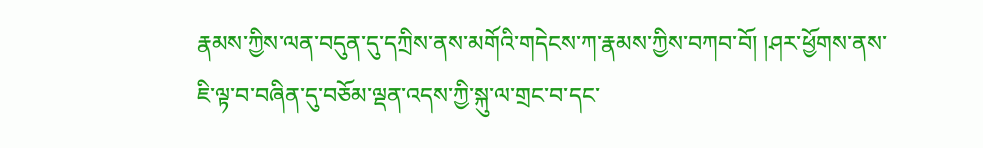རྣམས་ཀྱིས་ལན་བདུན་དུ་དཀྲིས་ནས་མགོའི་གདེངས་ཀ་རྣམས་ཀྱིས་བཀབ་བོ། །ཤར་ཕྱོགས་ནས་ཇི་ལྟ་བ་བཞིན་དུ་བཅོམ་ལྡན་འདས་ཀྱི་སྐུ་ལ་གྲང་བ་དང་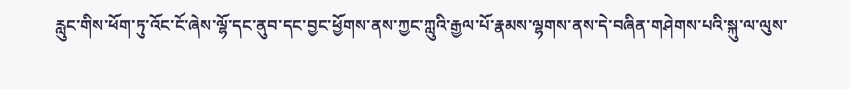རླུང་གིས་ཕོག་ཏུ་འོང་ངོ་ཞེས་ལྷོ་དང་ནུབ་དང་བྱང་ཕྱོགས་ནས་ཀྱང་ཀླུའི་རྒྱལ་པོ་རྣམས་ལྷགས་ནས་དེ་བཞིན་གཤེགས་པའི་སྐུ་ལ་ལུས་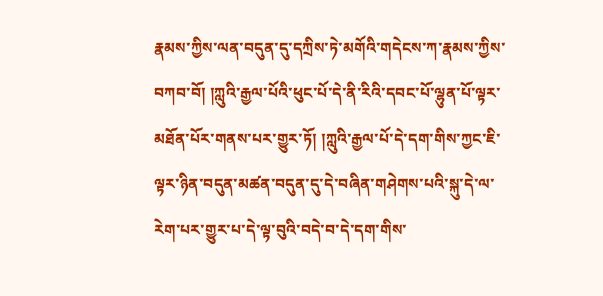རྣམས་ཀྱིས་ལན་བདུན་དུ་དཀྲིས་ཏེ་མགོའི་གདེངས་ཀ་རྣམས་ཀྱིས་བཀབ་བོ། །ཀླུའི་རྒྱལ་པོའི་ཕུང་པོ་དེ་ནི་རིའི་དབང་པོ་ལྷུན་པོ་ལྟར་མཐོན་པོར་གནས་པར་གྱུར་ཏོ། །ཀླུའི་རྒྱལ་པོ་དེ་དག་གིས་ཀྱང་ཇི་ལྟར་ཉིན་བདུན་མཚན་བདུན་དུ་དེ་བཞིན་གཤེགས་པའི་སྐུ་དེ་ལ་རེག་པར་གྱུར་པ་དེ་ལྟ་བུའི་བདེ་བ་དེ་དག་གིས་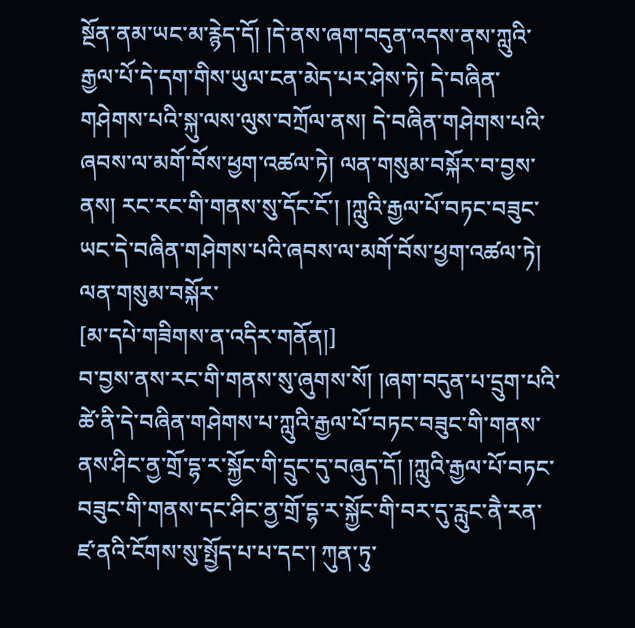སྔོན་ནམ་ཡང་མ་རྙེད་དོ། །དེ་ནས་ཞག་བདུན་འདས་ནས་ཀླུའི་རྒྱལ་པོ་དེ་དག་གིས་ཡུལ་ངན་མེད་པར་ཤེས་ཏེ། དེ་བཞིན་གཤེགས་པའི་སྐུ་ལས་ལུས་བཀྲོལ་ནས། དེ་བཞིན་གཤེགས་པའི་ཞབས་ལ་མགོ་བོས་ཕྱག་འཚལ་ཏེ། ལན་གསུམ་བསྐོར་བ་བྱས་ནས། རང་རང་གི་གནས་སུ་དོང་ངོ་། །ཀླུའི་རྒྱལ་པོ་བཏང་བཟུང་ཡང་དེ་བཞིན་གཤེགས་པའི་ཞབས་ལ་མགོ་བོས་ཕྱག་འཚལ་ཏེ། ལན་གསུམ་བསྐོར་
[མ་དཔེ་གཟིགས་ན་འདིར་གནོན།]
བ་བྱས་ནས་རང་གི་གནས་སུ་ཞུགས་སོ། །ཞག་བདུན་པ་དྲུག་པའི་ཚེ་ནི་དེ་བཞིན་གཤེགས་པ་ཀླུའི་རྒྱལ་པོ་བཏང་བཟུང་གི་གནས་ནས་ཤིང་ནྱ་གྲོ་དྷ་ར་སྐྱོང་གི་དྲུང་དུ་བཞུད་དོ། །ཀླུའི་རྒྱལ་པོ་བཏང་བཟུང་གི་གནས་དང་ཤིང་ནྱ་གྲོ་དྷ་ར་སྐྱོང་གི་བར་དུ་རླུང་ནཻ་རན་ཛ་ནའི་ངོགས་སུ་སྤྱོད་པ་པ་དང་། ཀུན་ཏུ་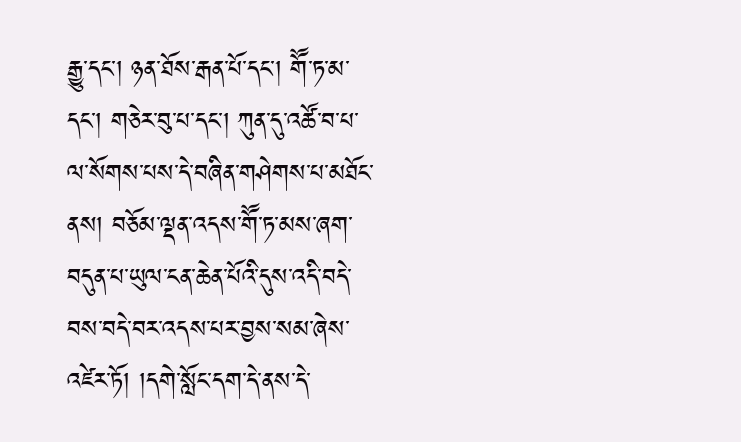རྒྱུ་དང་། ཉན་ཐོས་རྒན་པོ་དང་། གཽ་ཏ་མ་དང་། གཅེར་བུ་པ་དང་། ཀུན་དུ་འཚོ་བ་པ་ལ་སོགས་པས་དེ་བཞིན་གཤེགས་པ་མཐོང་ནས། བཅོམ་ལྡན་འདས་གཽ་ཏ་མས་ཞག་བདུན་པ་ཡུལ་ངན་ཆེན་པོའི་དུས་འདི་བདེ་བས་བདེ་བར་འདས་པར་བྱས་སམ་ཞེས་འཛེར་ཏོ། །དགེ་སློང་དག་དེ་ནས་དེ་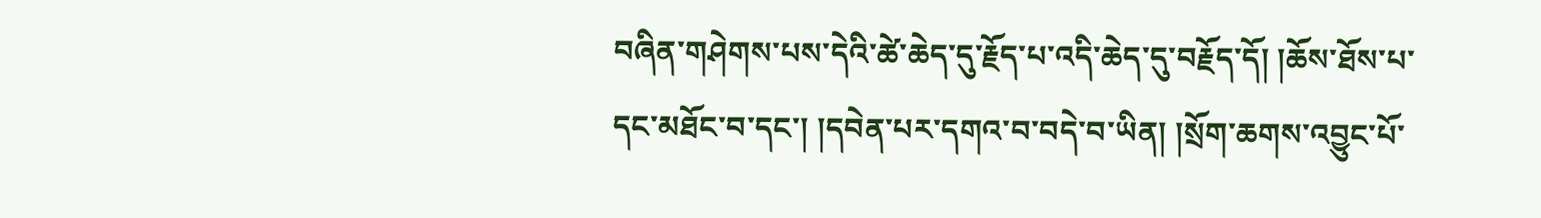བཞིན་གཤེགས་པས་དེའི་ཚེ་ཆེད་དུ་རྗོད་པ་འདི་ཆེད་དུ་བརྗོད་དོ། །ཆོས་ཐོས་པ་དང་མཐོང་བ་དང་། །དབེན་པར་དགའ་བ་བདེ་བ་ཡིན། །སྲོག་ཆགས་འབྱུང་པོ་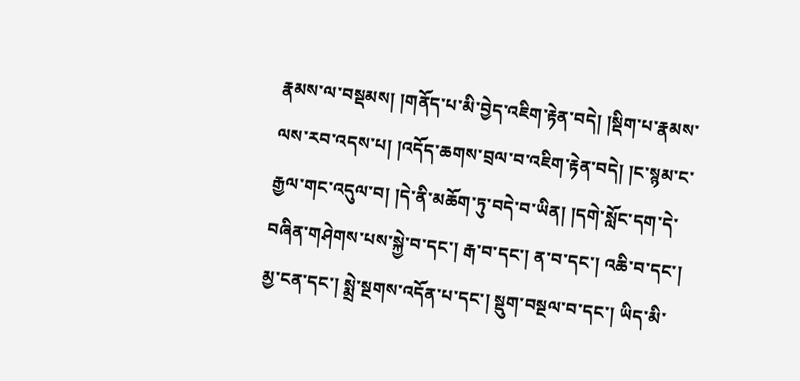རྣམས་ལ་བསྡམས། །གནོད་པ་མི་བྱེད་འཇིག་རྟེན་བདེ། །སྡིག་པ་རྣམས་ལས་རབ་འདས་པ། །འདོད་ཆགས་བྲལ་བ་འཇིག་རྟེན་བདེ། །ང་སྙམ་ང་རྒྱལ་གང་འདུལ་བ། །དེ་ནི་མཆོག་ཏུ་བདེ་བ་ཡིན། །དགེ་སློང་དག་དེ་བཞིན་གཤེགས་པས་སྐྱེ་བ་དང་། རྒ་བ་དང་། ན་བ་དང་། འཆི་བ་དང་། མྱ་ངན་དང་། སྨྲེ་སྔགས་འདོན་པ་དང་། སྡུག་བསྔལ་བ་དང་། ཡིད་མི་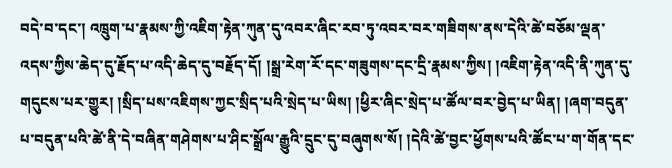བདེ་བ་དང་། འཁྲུག་པ་རྣམས་ཀྱི་འཇིག་རྟེན་ཀུན་དུ་འབར་ཞིང་རབ་ཏུ་འབར་བར་གཟིགས་ནས་དེའི་ཚེ་བཅོམ་ལྡན་འདས་ཀྱིས་ཆེད་དུ་རྗོད་པ་འདི་ཆེད་དུ་བརྗོད་དོ། །སྒྲ་རེག་རོ་དང་གཟུགས་དང་དྲི་རྣམས་ཀྱིས། །འཇིག་རྟེན་འདི་ནི་ཀུན་དུ་གདུངས་པར་གྱུར། །སྲིད་པས་འཇིགས་ཀྱང་སྲིད་པའི་སྲེད་པ་ཡིས། །ཕྱིར་ཞིང་སྲེད་པ་ཚོལ་བར་བྱེད་པ་ཡིན། །ཞག་བདུན་པ་བདུན་པའི་ཚེ་ནི་དེ་བཞིན་གཤེགས་པ་ཤིང་སྒྲོལ་རྒྱུའི་དྲུང་དུ་བཞུགས་སོ། །དེའི་ཚེ་བྱང་ཕྱོགས་པའི་ཚོང་པ་ག་གོན་དང་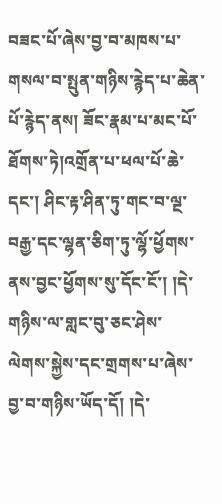བཟང་པོ་ཞེས་བྱ་བ་མཁས་པ་གསལ་བ་སྤུན་གཉིས་རྙེད་པ་ཆེན་པོ་རྙེད་ནས། ཟོང་རྣམ་པ་མང་པོ་ཐོགས་ཏེ།འགྲོན་པ་ཕལ་པོ་ཆེ་དང་། ཤིང་རྟ་ཤིན་ཏུ་གང་བ་ལྔ་བརྒྱ་དང་ལྷན་ཅིག་ཏུ་ལྷོ་ཕྱོགས་ནས་བྱང་ཕྱོགས་སུ་དོང་ངོ་། །དེ་གཉིས་ལ་གླང་བུ་ཅང་ཤེས་ལེགས་སྐྱེས་དང་གྲགས་པ་ཞེས་བྱ་བ་གཉིས་ཡོད་དོ། །དེ་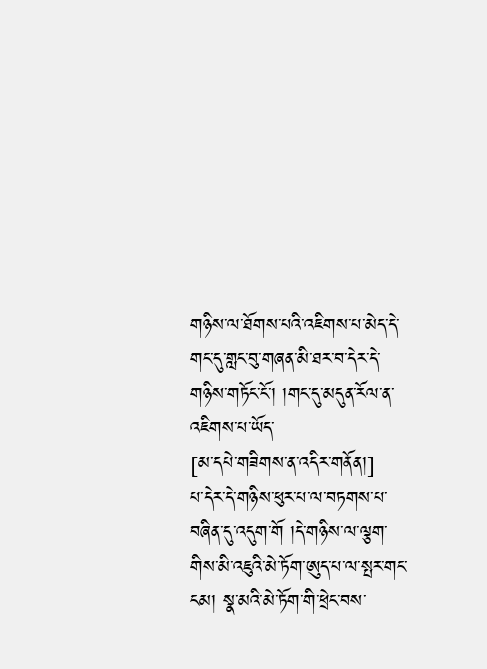གཉིས་ལ་ཐོགས་པའི་འཇིགས་པ་མེད་དེ་གང་དུ་གླང་བུ་གཞན་མི་ཐར་བ་དེར་དེ་གཉིས་གཏོང་ངོ་། །གང་དུ་མདུན་རོལ་ན་འཇིགས་པ་ཡོད་
[མ་དཔེ་གཟིགས་ན་འདིར་གནོན།]
པ་དེར་དེ་གཉིས་ཕུར་པ་ལ་བཏགས་པ་བཞིན་དུ་འདུག་གོ །དེ་གཉིས་ལ་ལྕག་གིས་མི་འཇུའི་མེ་ཏོག་ཨུད་པ་ལ་སྤར་གང་ངམ། སྣ་མའི་མེ་ཏོག་གི་ཕྲེང་བས་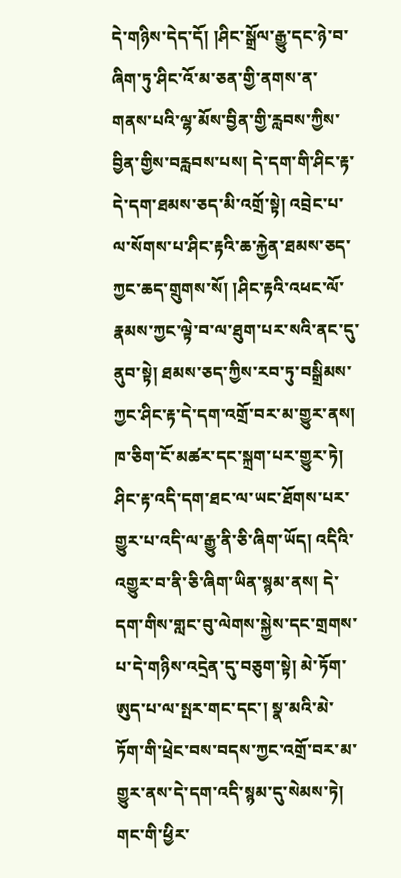དེ་གཉིས་དེད་དོ། །ཤིང་སྒྲོལ་རྒྱུ་དང་ཉེ་བ་ཞིག་ཏུ་ཤིང་འོ་མ་ཅན་གྱི་ནགས་ན་གནས་པའི་ལྷ་མོས་བྱིན་གྱི་རླབས་ཀྱིས་བྱིན་གྱིས་བརླབས་པས། དེ་དག་གི་ཤིང་རྟ་དེ་དག་ཐམས་ཅད་མི་འགྲོ་སྟེ། འབྲེང་པ་ལ་སོགས་པ་ཤིང་རྟའི་ཆ་རྐྱེན་ཐམས་ཅད་ཀྱང་ཆད་གྲུགས་སོ། །ཤིང་རྟའི་འཕང་ལོ་རྣམས་ཀྱང་ལྟེ་བ་ལ་ཐུག་པར་སའི་ནང་དུ་ནུབ་སྟེ། ཐམས་ཅད་ཀྱིས་རབ་ཏུ་བསྒྲིམས་ཀྱང་ཤིང་རྟ་དེ་དག་འགྲོ་བར་མ་གྱུར་ནས། ཁ་ཅིག་ངོ་མཚར་དང་སྐྲག་པར་གྱུར་ཏེ། ཤིང་རྟ་འདི་དག་ཐང་ལ་ཡང་ཐོགས་པར་གྱུར་པ་འདི་ལ་རྒྱུ་ནི་ཅི་ཞིག་ཡོད། འདིའི་འགྱུར་བ་ནི་ཅི་ཞིག་ཡིན་སྙམ་ནས། དེ་དག་གིས་གླང་བུ་ལེགས་སྐྱེས་དང་གྲགས་པ་དེ་གཉིས་འདྲེན་དུ་བཅུག་སྟེ། མེ་ཏོག་ཨུད་པ་ལ་སྤར་གང་དང་། སྣ་མའི་མེ་ཏོག་གི་ཕྲེང་བས་བདས་ཀྱང་འགྲོ་བར་མ་གྱུར་ནས་དེ་དག་འདི་སྙམ་དུ་སེམས་ཏེ། གང་གི་ཕྱིར་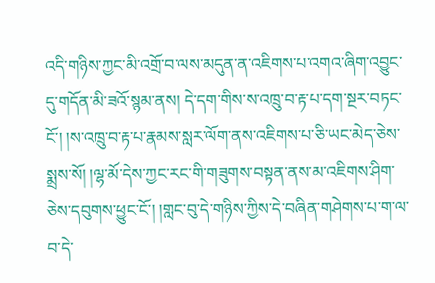འདི་གཉིས་ཀྱང་མི་འགྲོ་བ་ལས་མདུན་ན་འཇིགས་པ་འགའ་ཞིག་འབྱུང་དུ་གདོན་མི་ཟའོ་སྙམ་ནས། དེ་དག་གིས་ས་འཁྲུ་བ་རྟ་པ་དག་སྔར་བཏང་ངོ་། །ས་འཁྲུ་བ་རྟ་པ་རྣམས་སླར་ལོག་ནས་འཇིགས་པ་ཅི་ཡང་མེད་ཅེས་སྨྲས་སོ། །ལྷ་མོ་དེས་ཀྱང་རང་གི་གཟུགས་བསྟན་ནས་མ་འཇིགས་ཤིག་ཅེས་དབུགས་ཕྱུང་ངོ་། །གླང་བུ་དེ་གཉིས་ཀྱིས་དེ་བཞིན་གཤེགས་པ་ག་ལ་བ་དེ་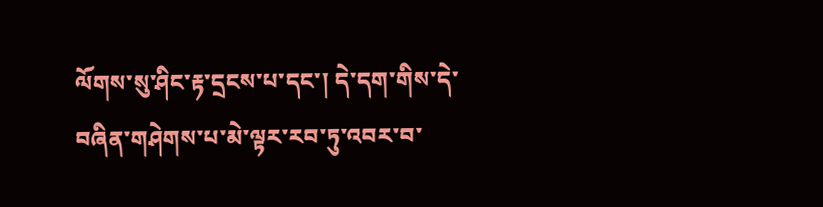ལོགས་སུ་ཤིང་རྟ་དྲངས་པ་དང་། དེ་དག་གིས་དེ་བཞིན་གཤེགས་པ་མེ་ལྟར་རབ་ཏུ་འབར་བ་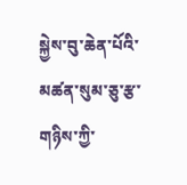སྐྱེས་བུ་ཆེན་པོའི་མཚན་སུམ་ཅུ་རྩ་གཉིས་ཀྱི་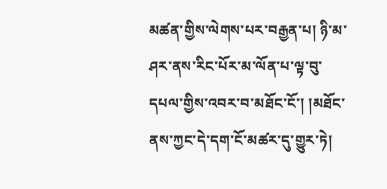མཚན་གྱིས་ལེགས་པར་བརྒྱན་པ། ཉི་མ་ཤར་ནས་རིང་པོར་མ་ལོན་པ་ལྟ་བུ་དཔལ་གྱིས་འབར་བ་མཐོང་ངོ་། །མཐོང་ནས་ཀྱང་དེ་དག་ངོ་མཚར་དུ་གྱུར་ཏེ།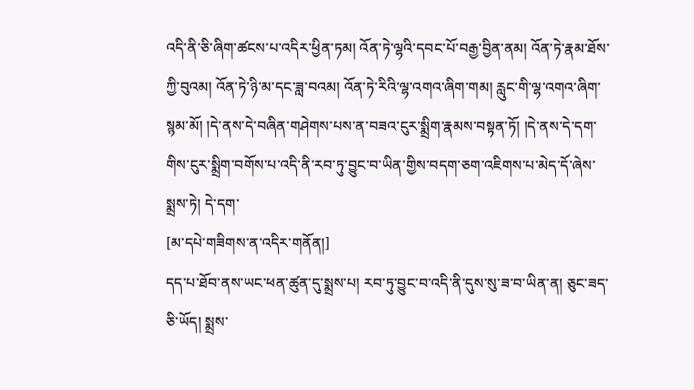འདི་ནི་ཅི་ཞིག་ཚངས་པ་འདིར་ཕྱིན་ཏམ། འོན་ཏེ་ལྷའི་དབང་པོ་བརྒྱ་བྱིན་ནམ། འོན་ཏེ་རྣམ་ཐོས་ཀྱི་བུའམ། འོན་ཏེ་ཉི་མ་དང་ཟླ་བའམ། འོན་ཏེ་རིའི་ལྷ་འགའ་ཞིག་གམ། རླུང་གི་ལྷ་འགའ་ཞིག་སྙམ་མོ། །དེ་ནས་དེ་བཞིན་གཤེགས་པས་ན་བཟའ་ངུར་སྨྲིག་རྣམས་བསྟན་ཏོ། །དེ་ནས་དེ་དག་གིས་ངུར་སྨྲིག་བགོས་པ་འདི་ནི་རབ་ཏུ་བྱུང་བ་ཡིན་གྱིས་བདག་ཅག་འཇིགས་པ་མེད་དོ་ཞེས་སྨྲས་ཏེ། དེ་དག་
[མ་དཔེ་གཟིགས་ན་འདིར་གནོན།]
དད་པ་ཐོབ་ནས་ཡང་ཕན་ཚུན་དུ་སྨྲས་པ། རབ་ཏུ་བྱུང་བ་འདི་ནི་དུས་སུ་ཟ་བ་ཡིན་ན། ཅུང་ཟད་ཅི་ཡོད། སྨྲས་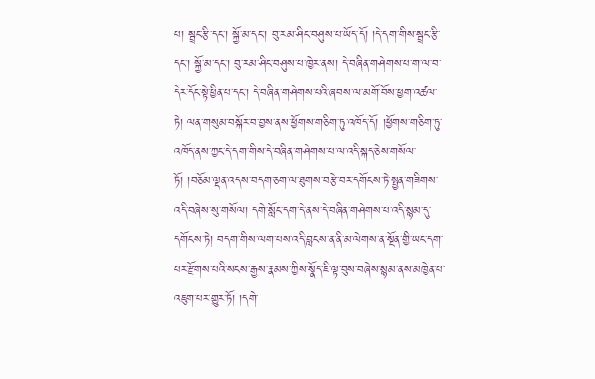པ། སྦྲང་རྩི་དང་། སྐྱོ་མ་དང་། བུ་རམ་ཤིང་བཤུས་པ་ཡོད་དོ། །དེ་དག་གིས་སྦྲང་རྩི་དང་། སྐྱོ་མ་དང་། བུ་རམ་ཤིང་བཤུས་པ་ཁྱེར་ནས། དེ་བཞིན་གཤེགས་པ་ག་ལ་བ་དེར་དོང་སྟེ་ཕྱིན་པ་དང་། དེ་བཞིན་གཤེགས་པའི་ཞབས་ལ་མགོ་བོས་ཕྱག་འཚལ་ཏེ། ལན་གསུམ་བསྐོར་བ་བྱས་ནས་ཕྱོགས་གཅིག་ཏུ་འཁོད་དོ། །ཕྱོགས་གཅིག་ཏུ་འཁོད་ནས་ཀྱང་དེ་དག་གིས་དེ་བཞིན་གཤེགས་པ་ལ་འདི་སྐད་ཅེས་གསོལ་ཏོ། །བཅོམ་ལྡན་འདས་བདག་ཅག་ལ་ཐུགས་བརྩེ་བར་དགོངས་ཏེ་སྤྱན་གཟིགས་འདི་བཞེས་སུ་གསོལ། དགེ་སློང་དག་དེ་ནས་དེ་བཞིན་གཤེགས་པ་འདི་སྙམ་དུ་དགོངས་ཏེ། བདག་གིས་ལག་པས་འདི་བླངས་ན་ནི་མ་ལེགས་ན་སྔོན་གྱི་ཡང་དག་པར་རྫོགས་པའི་སངས་རྒྱས་རྣམས་ཀྱིས་སྣོད་ཇི་ལྟ་བུས་བཞེས་སྙམ་ནས་མཁྱེན་པ་འཇུག་པར་གྱུར་ཏོ། །དགེ་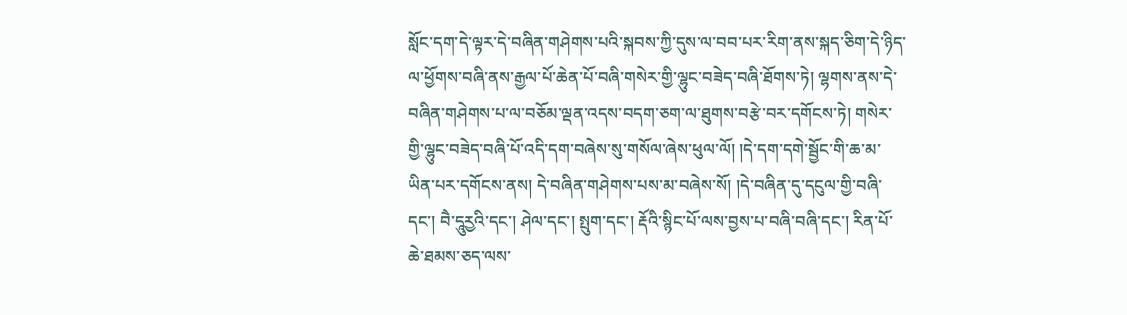སློང་དག་དེ་ལྟར་དེ་བཞིན་གཤེགས་པའི་སྐབས་ཀྱི་དུས་ལ་བབ་པར་རིག་ནས་སྐད་ཅིག་དེ་ཉིད་ལ་ཕྱོགས་བཞི་ནས་རྒྱལ་པོ་ཆེན་པོ་བཞི་གསེར་གྱི་ལྷུང་བཟེད་བཞི་ཐོགས་ཏེ། ལྷགས་ནས་དེ་བཞིན་གཤེགས་པ་ལ་བཅོམ་ལྡན་འདས་བདག་ཅག་ལ་ཐུགས་བརྩེ་བར་དགོངས་ཏེ། གསེར་གྱི་ལྷུང་བཟེད་བཞི་པོ་འདི་དག་བཞེས་སུ་གསོལ་ཞེས་ཕུལ་ལོ། །དེ་དག་དགེ་སྦྱོང་གི་ཆ་མ་ཡིན་པར་དགོངས་ནས། དེ་བཞིན་གཤེགས་པས་མ་བཞེས་སོ། །དེ་བཞིན་དུ་དངུལ་གྱི་བཞི་དང་། བཻ་དཱུཪྱའི་དང་། ཤེལ་དང་། སྤུག་དང་། རྡོའི་སྙིང་པོ་ལས་བྱས་པ་བཞི་བཞི་དང་། རིན་པོ་ཆེ་ཐམས་ཅད་ལས་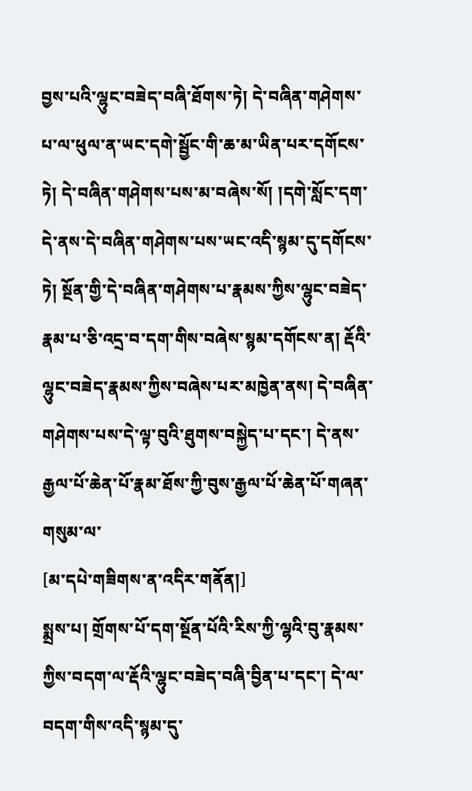བྱས་པའི་ལྷུང་བཟེད་བཞི་ཐོགས་ཏེ། དེ་བཞིན་གཤེགས་པ་ལ་ཕུལ་ན་ཡང་དགེ་སྦྱོང་གི་ཆ་མ་ཡིན་པར་དགོངས་ཏེ། དེ་བཞིན་གཤེགས་པས་མ་བཞེས་སོ། །དགེ་སློང་དག་དེ་ནས་དེ་བཞིན་གཤེགས་པས་ཡང་འདི་སྙམ་དུ་དགོངས་ཏེ། སྔོན་གྱི་དེ་བཞིན་གཤེགས་པ་རྣམས་ཀྱིས་ལྷུང་བཟེད་རྣམ་པ་ཅི་འདྲ་བ་དག་གིས་བཞེས་སྙམ་དགོངས་ན། རྡོའི་ལྷུང་བཟེད་རྣམས་ཀྱིས་བཞེས་པར་མཁྱེན་ནས། དེ་བཞིན་གཤེགས་པས་དེ་ལྟ་བུའི་ཐུགས་བསྐྱེད་པ་དང་། དེ་ནས་རྒྱལ་པོ་ཆེན་པོ་རྣམ་ཐོས་ཀྱི་བུས་རྒྱལ་པོ་ཆེན་པོ་གཞན་གསུམ་ལ་
[མ་དཔེ་གཟིགས་ན་འདིར་གནོན།]
སྨྲས་པ། གྲོགས་པོ་དག་སྔོན་པོའི་རིས་ཀྱི་ལྷའི་བུ་རྣམས་ཀྱིས་བདག་ལ་རྡོའི་ལྷུང་བཟེད་བཞི་བྱིན་པ་དང་། དེ་ལ་བདག་གིས་འདི་སྙམ་དུ་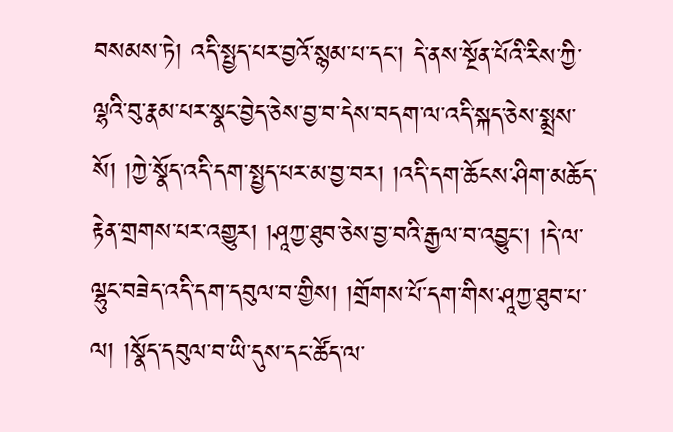བསམས་ཏེ། འདི་སྤྱད་པར་བྱའོ་སྙམ་པ་དང་། དེ་ནས་སྔོན་པོའི་རིས་ཀྱི་ལྷའི་བུ་རྣམ་པར་སྣང་བྱེད་ཅེས་བྱ་བ་དེས་བདག་ལ་འདི་སྐད་ཅེས་སྨྲས་སོ། །ཀྱེ་སྣོད་འདི་དག་སྤྱད་པར་མ་བྱ་བར། །འདི་དག་ཆོངས་ཤིག་མཆོད་རྟེན་གྲགས་པར་འགྱུར། །ཤཱཀྱ་ཐུབ་ཅེས་བྱ་བའི་རྒྱལ་བ་འབྱུང་། །དེ་ལ་ལྷུང་བཟེད་འདི་དག་དབུལ་བ་གྱིས། །གྲོགས་པོ་དག་གིས་ཤཱཀྱ་ཐུབ་པ་ལ། །སྣོད་དབུལ་བ་ཡི་དུས་དང་ཚོད་ལ་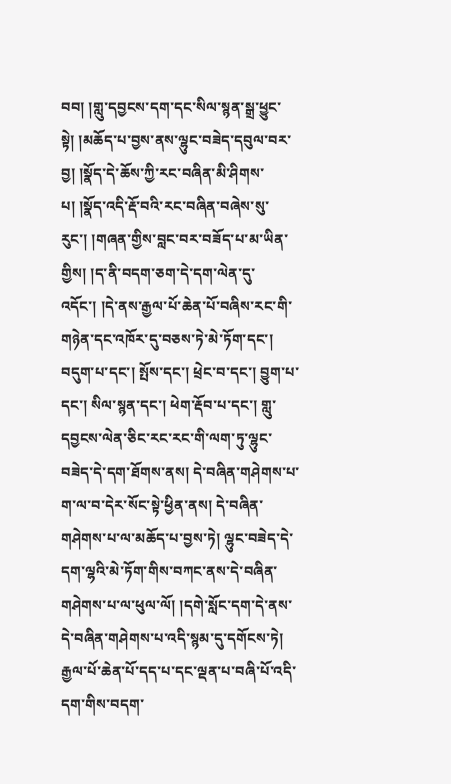བབ། །གླུ་དབྱངས་དག་དང་སིལ་སྙན་སྒྲ་ཕྱུང་སྟེ། །མཆོད་པ་བྱས་ནས་ལྷུང་བཟེད་དབུལ་བར་བྱ། །སྣོད་དེ་ཆོས་ཀྱི་རང་བཞིན་མི་ཤིགས་པ། །སྣོད་འདི་རྡོ་བའི་རང་བཞིན་བཞེས་སུ་རུང་། །གཞན་གྱིས་བླང་བར་བཟོད་པ་མ་ཡིན་གྱིས། །ད་ནི་བདག་ཅག་དེ་དག་ལེན་དུ་འདོང་། །དེ་ནས་རྒྱལ་པོ་ཆེན་པོ་བཞིས་རང་གི་གཉེན་དང་འཁོར་དུ་བཅས་ཏེ་མེ་ཏོག་དང་། བདུག་པ་དང་། སྤོས་དང་། ཕྲེང་བ་དང་། བྱུག་པ་དང་། སིལ་སྙན་དང་། ཕེག་རྡོབ་པ་དང་། གླུ་དབྱངས་ལེན་ཅིང་རང་རང་གི་ལག་ཏུ་ལྷུང་བཟེད་དེ་དག་ཐོགས་ནས། དེ་བཞིན་གཤེགས་པ་ག་ལ་བ་དེར་སོང་སྟེ་ཕྱིན་ནས། དེ་བཞིན་གཤེགས་པ་ལ་མཆོད་པ་བྱས་ཏེ། ལྷུང་བཟེད་དེ་དག་ལྷའི་མེ་ཏོག་གིས་བཀང་ནས་དེ་བཞིན་གཤེགས་པ་ལ་ཕུལ་ལོ། །དགེ་སློང་དག་དེ་ནས་དེ་བཞིན་གཤེགས་པ་འདི་སྙམ་དུ་དགོངས་ཏེ། རྒྱལ་པོ་ཆེན་པོ་དད་པ་དང་ལྡན་པ་བཞི་པོ་འདི་དག་གིས་བདག་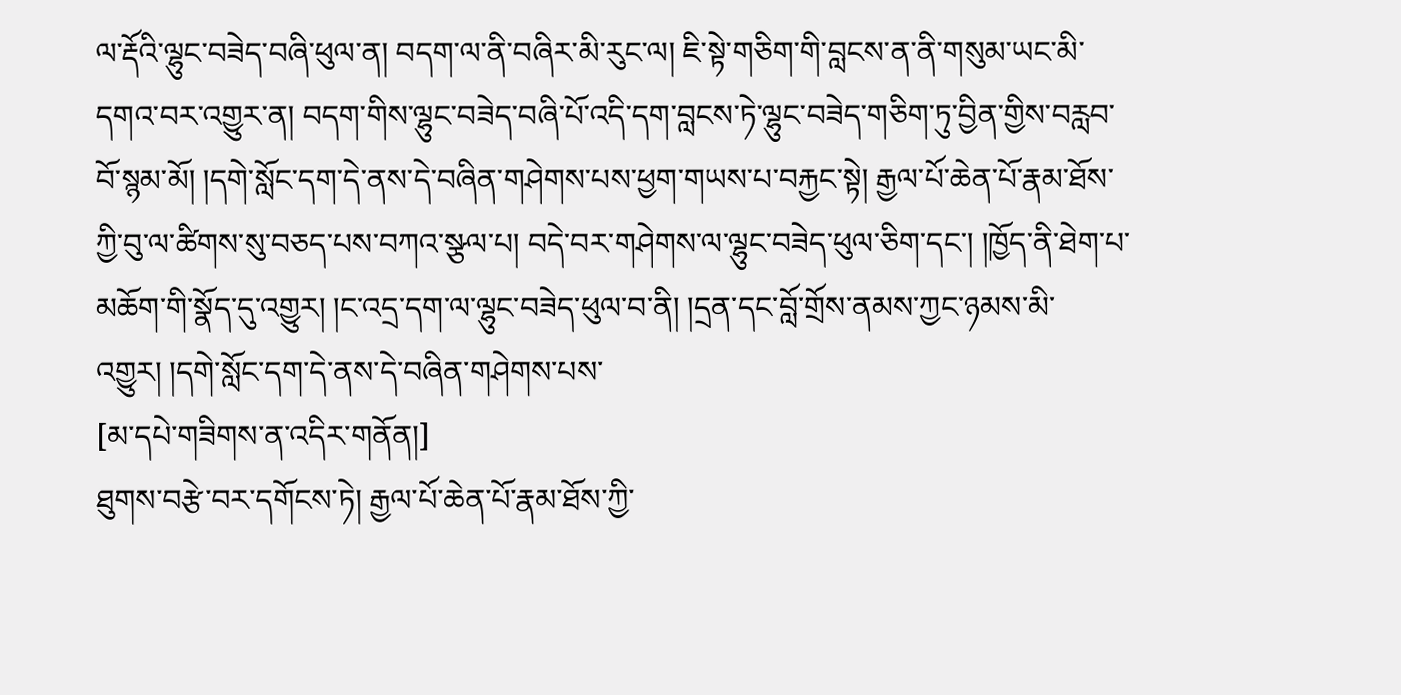ལ་རྡོའི་ལྷུང་བཟེད་བཞི་ཕུལ་ན། བདག་ལ་ནི་བཞིར་མི་རུང་ལ། ཇི་སྟེ་གཅིག་གི་བླངས་ན་ནི་གསུམ་ཡང་མི་དགའ་བར་འགྱུར་ན། བདག་གིས་ལྷུང་བཟེད་བཞི་པོ་འདི་དག་བླངས་ཏེ་ལྷུང་བཟེད་གཅིག་ཏུ་བྱིན་གྱིས་བརླབ་བོ་སྙམ་མོ། །དགེ་སློང་དག་དེ་ནས་དེ་བཞིན་གཤེགས་པས་ཕྱག་གཡས་པ་བརྐྱང་སྟེ། རྒྱལ་པོ་ཆེན་པོ་རྣམ་ཐོས་ཀྱི་བུ་ལ་ཚིགས་སུ་བཅད་པས་བཀའ་སྩལ་པ། བདེ་བར་གཤེགས་ལ་ལྷུང་བཟེད་ཕུལ་ཅིག་དང་། །ཁྱོད་ནི་ཐེག་པ་མཆོག་གི་སྣོད་དུ་འགྱུར། །ང་འདྲ་དག་ལ་ལྷུང་བཟེད་ཕུལ་བ་ནི། །དྲན་དང་བློ་གྲོས་ནམས་ཀྱང་ཉམས་མི་འགྱུར། །དགེ་སློང་དག་དེ་ནས་དེ་བཞིན་གཤེགས་པས་
[མ་དཔེ་གཟིགས་ན་འདིར་གནོན།]
ཐུགས་བརྩེ་བར་དགོངས་ཏེ། རྒྱལ་པོ་ཆེན་པོ་རྣམ་ཐོས་ཀྱི་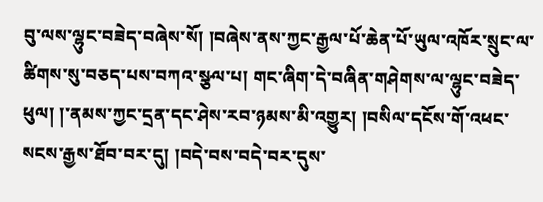བུ་ལས་ལྷུང་བཟེད་བཞེས་སོ། །བཞེས་ནས་ཀྱང་རྒྱལ་པོ་ཆེན་པོ་ཡུལ་འཁོར་སྲུང་ལ་ཚིགས་སུ་བཅད་པས་བཀའ་སྩལ་པ། གང་ཞིག་དེ་བཞིན་གཤེགས་ལ་ལྷུང་བཟེད་ཕུལ། །་ནམས་ཀྱང་དྲན་དང་ཤེས་རབ་ཉམས་མི་འགྱུར། །བསིལ་དངོས་གོ་འཕང་སངས་རྒྱས་ཐོབ་བར་དུ། །བདེ་བས་བདེ་བར་དུས་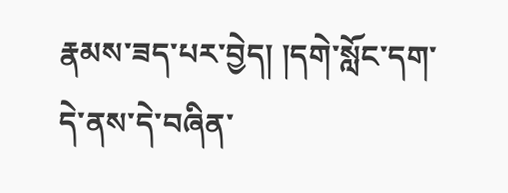རྣམས་ཟད་པར་བྱེད། །དགེ་སློང་དག་དེ་ནས་དེ་བཞིན་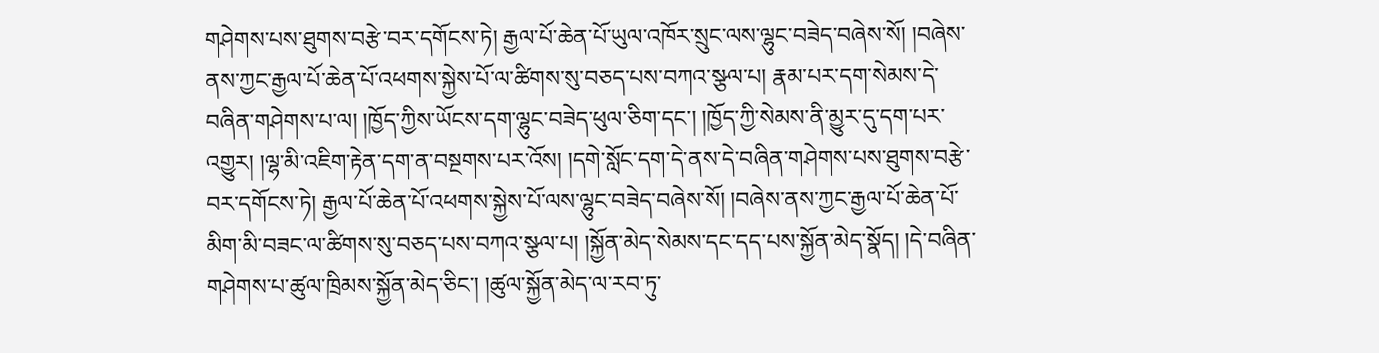གཤེགས་པས་ཐུགས་བརྩེ་བར་དགོངས་ཏེ། རྒྱལ་པོ་ཆེན་པོ་ཡུལ་འཁོར་སྲུང་ལས་ལྷུང་བཟེད་བཞེས་སོ། །བཞེས་ནས་ཀྱང་རྒྱལ་པོ་ཆེན་པོ་འཕགས་སྐྱེས་པོ་ལ་ཚིགས་སུ་བཅད་པས་བཀའ་སྩལ་པ། རྣམ་པར་དག་སེམས་དེ་བཞིན་གཤེགས་པ་ལ། །ཁྱོད་ཀྱིས་ཡོངས་དག་ལྷུང་བཟེད་ཕུལ་ཅིག་དང་། །ཁྱོད་ཀྱི་སེམས་ནི་མྱུར་དུ་དག་པར་འགྱུར། །ལྷ་མི་འཇིག་རྟེན་དག་ན་བསྔགས་པར་འོས། །དགེ་སློང་དག་དེ་ནས་དེ་བཞིན་གཤེགས་པས་ཐུགས་བརྩེ་བར་དགོངས་ཏེ། རྒྱལ་པོ་ཆེན་པོ་འཕགས་སྐྱེས་པོ་ལས་ལྷུང་བཟེད་བཞེས་སོ། །བཞེས་ནས་ཀྱང་རྒྱལ་པོ་ཆེན་པོ་མིག་མི་བཟང་ལ་ཚིགས་སུ་བཅད་པས་བཀའ་སྩལ་པ། །སྐྱོན་མེད་སེམས་དང་དད་པས་སྐྱོན་མེད་སྣོད། །དེ་བཞིན་གཤེགས་པ་ཚུལ་ཁྲིམས་སྐྱོན་མེད་ཅིང་། །ཚུལ་སྐྱོན་མེད་ལ་རབ་ཏུ་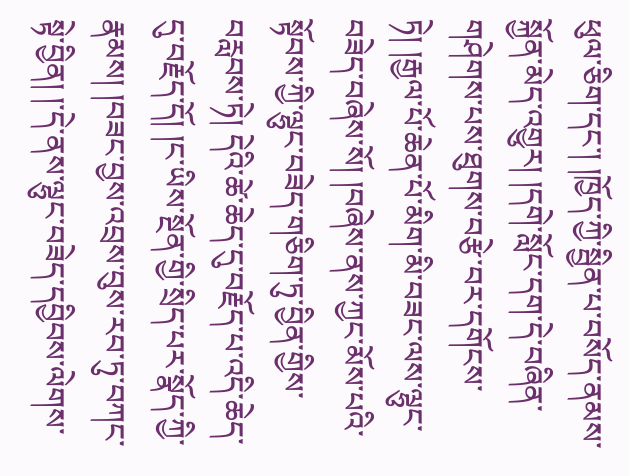ཕུལ་ཅིག་དང་། །ཁྱོད་ཀྱི་སྦྱིན་པ་བསོད་ནམས་སྐྱོན་མེད་འགྱུར། །དགེ་སློང་དག་དེ་བཞིན་གཤེགས་པས་ཐུགས་བརྩེ་བར་དགོངས་ཏེ། །རྒྱལ་པོ་ཆེན་པོ་མིག་མི་བཟང་ལས་ལྷུང་བཟེད་བཞེས་སོ། །བཞེས་ནས་ཀྱང་མོས་པའི་སྟོབས་ཀྱི་ལྷུང་བཟེད་གཅིག་ཏུ་བྱིན་གྱིས་བརླབས་ཏེ། དེའི་ཚེ་ཆེད་དུ་བརྗོད་པ་འདི་ཆེད་དུ་བརྗོད་དོ། །ང་ཡིས་སྔོན་གྱི་སྲིད་པར་སྣོད་ཀྱི་རྣམས། །བཟང་བྱས་འབྲས་བུས་རབ་ཏུ་བཀང་སྟེ་བྱིན། །་དེ་ནས་ལྷུང་བཟེད་དབྱིབས་ལེགས་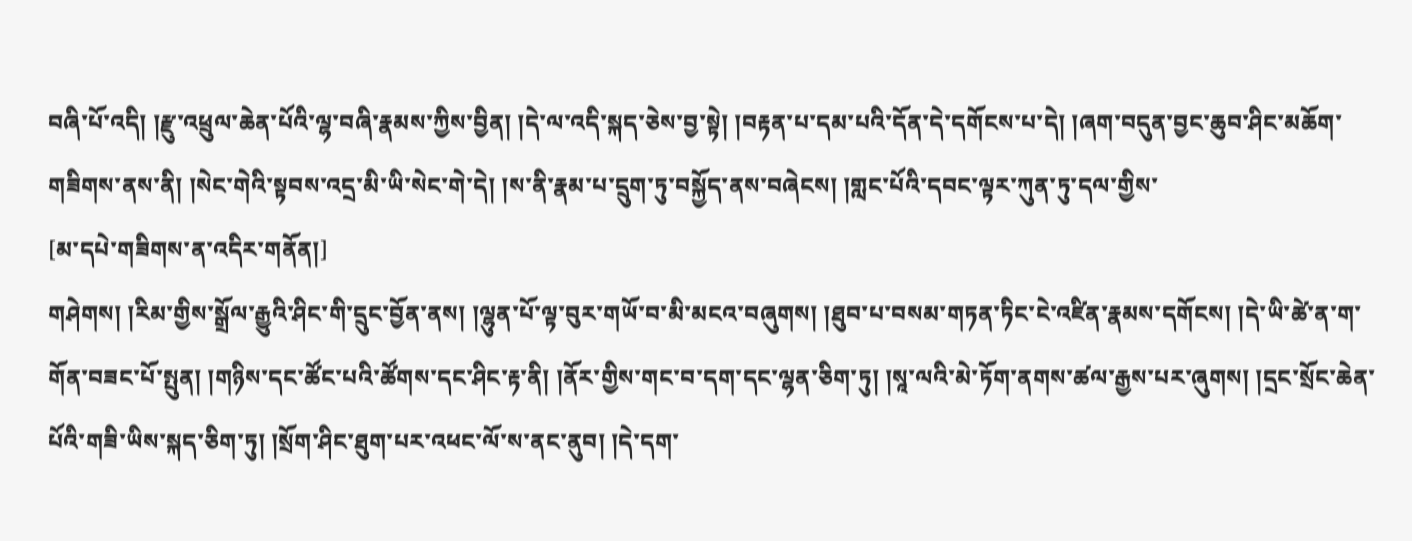བཞི་པོ་འདི། །རྫུ་འཕྲུལ་ཆེན་པོའི་ལྷ་བཞི་རྣམས་ཀྱིས་བྱིན། །དེ་ལ་འདི་སྐད་ཅེས་བྱ་སྟེ། །བརྟན་པ་དམ་པའི་དོན་དེ་དགོངས་པ་དེ། །ཞག་བདུན་བྱང་ཆུབ་ཤིང་མཆོག་གཟིགས་ནས་ནི། །སེང་གེའི་སྟབས་འདྲ་མི་ཡི་སེང་གེ་དེ། །ས་ནི་རྣམ་པ་དྲུག་ཏུ་བསྐྱོད་ནས་བཞེངས། །གླང་པོའི་དབང་ལྟར་ཀུན་ཏུ་དལ་གྱིས་
[མ་དཔེ་གཟིགས་ན་འདིར་གནོན།]
གཤེགས། །རིམ་གྱིས་སྒྲོལ་རྒྱུའི་ཤིང་གི་དྲུང་བྱོན་ནས། །ལྷུན་པོ་ལྟ་བུར་གཡོ་བ་མི་མངའ་བཞུགས། །ཐུབ་པ་བསམ་གཏན་ཏིང་ངེ་འཛིན་རྣམས་དགོངས། །དེ་ཡི་ཚེ་ན་ག་གོན་བཟང་པོ་སྤུན། །གཉིས་དང་ཚོང་པའི་ཚོགས་དང་ཤིང་རྟ་ནི། །ནོར་གྱིས་གང་བ་དག་དང་ལྷན་ཅིག་ཏུ། །སཱ་ལའི་མེ་ཏོག་ནགས་ཚལ་རྒྱས་པར་ཞུགས། །དྲང་སྲོང་ཆེན་པོའི་གཟི་ཡིས་སྐད་ཅིག་ཏུ། །སྲོག་ཤིང་ཐུག་པར་འཕང་ལོ་ས་ནང་ནུབ། །དེ་དག་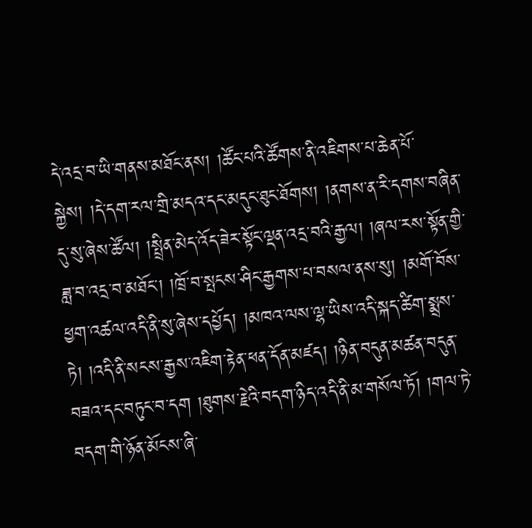དེ་འདྲ་བ་ཡི་གནས་མཐོང་ནས། །ཚོང་པའི་ཚོགས་ནི་འཇིགས་པ་ཆེན་པོ་སྐྱེས། །དེ་དག་རལ་གྲི་མདའ་དང་མདུང་ཐུང་ཐོགས། །ནགས་ན་རི་དགས་བཞིན་དུ་སུ་ཞེས་ཚོལ། །སྤྲིན་མེད་འོད་ཟེར་སྟོང་ལྡན་འདྲ་བའི་རྒྱལ། །ཞལ་རས་སྟོན་གྱི་ཟླ་བ་འདྲ་བ་མཐོང་། །ཁྲོ་བ་སྤངས་ཤིང་རྒྱགས་པ་བསལ་ནས་སུ། །མགོ་བོས་ཕྱག་འཚལ་འདི་ནི་སུ་ཞེས་དཔྱོད། །མཁའ་ལས་ལྷ་ཡིས་འདི་སྐད་ཚིག་སྨྲས་ཏེ། །འདི་ནི་སངས་རྒྱས་འཇིག་རྟེན་ཕན་དོན་མཛད། །ཉིན་བདུན་མཚན་བདུན་བཟའ་དང་བཏུང་བ་དག །ཐུགས་རྗེའི་བདག་ཉིད་འདི་ནི་མ་གསོལ་ཏོ། །གལ་ཏེ་བདག་གི་ཉོན་མོངས་ཞི་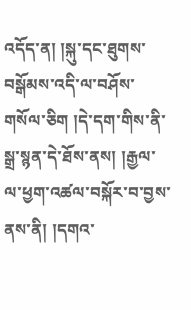འདོད་ན། །སྐུ་དང་ཐུགས་བསྒོམས་འདི་ལ་བཤོས་གསོལ་ཅིག །དེ་དག་གིས་ནི་སྒྲ་སྙན་དེ་ཐོས་ནས། །རྒྱལ་ལ་ཕྱག་འཚལ་བསྐོར་བ་བྱས་ནས་ནི། །དགའ་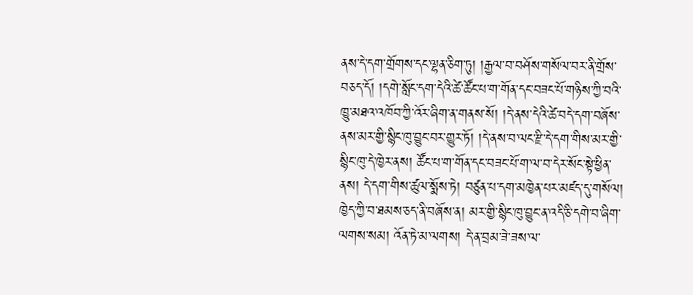ནས་དེ་དག་གྲོགས་དང་ལྷན་ཅིག་ཏུ། །རྒྱལ་བ་བཤོས་གསོལ་བར་ནི་གྲོས་བཅད་དོ། །དགེ་སློང་དག་དེའི་ཚེ་ཚོང་པ་ག་གོན་དང་བཟང་པོ་གཉིས་ཀྱི་བའི་ཁྱུ་མཐའ་འཁོབ་ཀྱི་འོར་ཞིག་ན་གནས་སོ། །དེ་ནས་དེའི་ཚེ་བདེ་དག་བཞོས་ནས་མར་གྱི་སྙིང་ཁུ་བྱུང་བར་གྱུར་ཏོ། །དེ་ནས་བ་ལང་རྫི་དེ་དག་གིས་མར་གྱི་སྙིང་ཁུ་དེ་ཁྱེར་ནས། ཚོང་པ་ག་གོན་དང་བཟང་པོ་ག་ལ་བ་དེར་སོང་སྟེ་ཕྱིན་ནས། དེ་དག་གིས་ཚུལ་སྨོས་ཏེ། བཙུན་པ་དག་མཁྱེན་པར་མཛད་དུ་གསོལ། ཁྱེད་ཀྱི་བ་ཐམས་ཅད་ནི་བཞོས་ན། མར་གྱི་སྙིང་ཁུ་བྱུང་ན་འདི་ཅི་དགེ་བ་ཞིག་ལགས་སམ། འོན་ཏེ་མ་ལགས། དེ་ན་བྲམ་ཟེ་ཟས་ལ་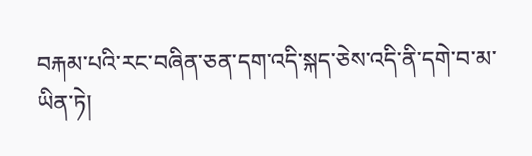བརྐམ་པའི་རང་བཞིན་ཅན་དག་འདི་སྐད་ཅེས་འདི་ནི་དགེ་བ་མ་ཡིན་ཏེ།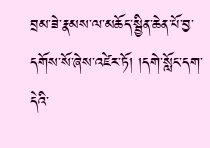བྲམ་ཟེ་རྣམས་ལ་མཆོད་སྦྱིན་ཆེན་པོ་བྱ་དགོས་སོ་ཞེས་འཛེར་ཏོ། །དགེ་སློང་དག་དེའི་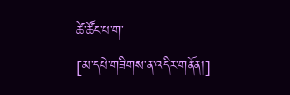ཚེ་ཚོང་པ་ག་
[མ་དཔེ་གཟིགས་ན་འདིར་གནོན།]